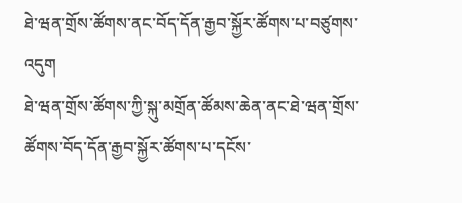ཐེ་ཝན་གྲོས་ཚོགས་ནང་བོད་དོན་རྒྱབ་སྐྱོར་ཚོགས་པ་བཙུགས་འདུག
ཐེ་ཝན་གྲོས་ཚོགས་ཀྱི་སྐུ་མགྲོན་ཚོམས་ཆེན་ནང་ཐེ་ཝན་གྲོས་ཚོགས་བོད་དོན་རྒྱབ་སྐྱོར་ཚོགས་པ་དངོས་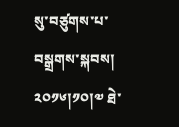སུ་བཙུགས་པ་བསྒྲགས་སྐབས། ༢༠༡༦།༡༠།༧ ཐེ་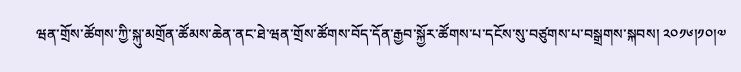ཝན་གྲོས་ཚོགས་ཀྱི་སྐུ་མགྲོན་ཚོམས་ཆེན་ནང་ཐེ་ཝན་གྲོས་ཚོགས་བོད་དོན་རྒྱབ་སྐྱོར་ཚོགས་པ་དངོས་སུ་བཙུགས་པ་བསྒྲགས་སྐབས། ༢༠༡༦།༡༠།༧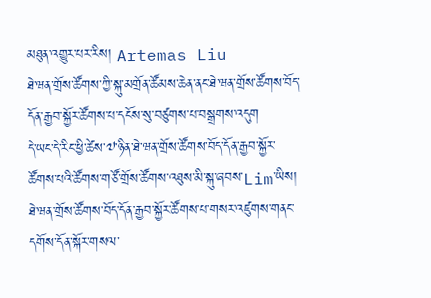མཐུན་འགྱུར་པར་རིས། Artemas Liu
ཐེ་ཝན་གྲོས་ཚོགས་ཀྱི་སྐུ་མགྲོན་ཚོམས་ཆེན་ནང་ཐེ་ཝན་གྲོས་ཚོགས་བོད་དོན་རྒྱབ་སྐྱོར་ཚོགས་པ་དངོས་སུ་བཙུགས་པ་བསྒྲགས་འདུག
དེ་ཡང་དེ་རིང་ཕྱི་ཚེས་༧་ཉིན་ཐེ་ཝན་གྲོས་ཚོགས་བོད་དོན་རྒྱབ་སྐྱོར་ཚོགས་པའི་ཚོགས་གཙོ་གྲོས་ཚོགས་འཐུས་མི་སྐུ་ཞབས་Lim་ཡིས། ཐེ་ཝན་གྲོས་ཚོགས་བོད་དོན་རྒྱབ་སྐྱོར་ཚོགས་པ་གསར་འཛུགས་གནང་དགོས་དོན་སྐོར་གསལ་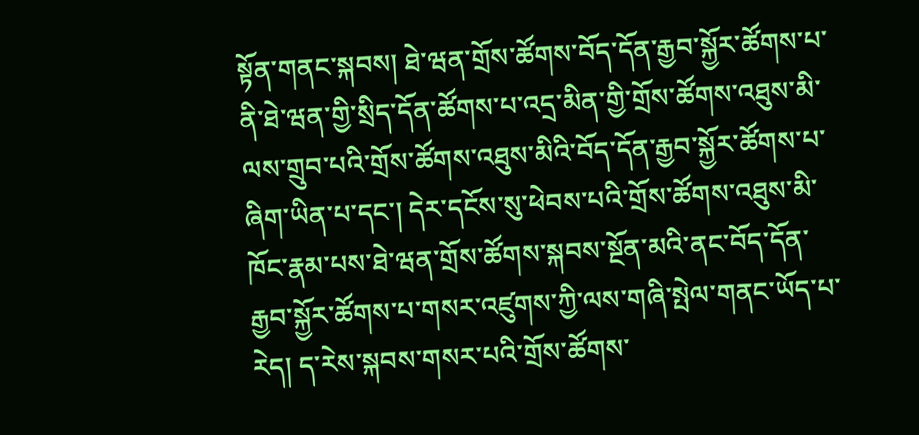སྟོན་གནང་སྐབས། ཐེ་ཝན་གྲོས་ཚོགས་བོད་དོན་རྒྱབ་སྐྱོར་ཚོགས་པ་ནི་ཐེ་ཝན་གྱི་སྲིད་དོན་ཚོགས་པ་འདྲ་མིན་གྱི་གྲོས་ཚོགས་འཐུས་མི་ལས་གྲུབ་པའི་གྲོས་ཚོགས་འཐུས་མིའི་བོད་དོན་རྒྱབ་སྐྱོར་ཚོགས་པ་ཞིག་ཡིན་པ་དང་། དེར་དངོས་སུ་ཕེབས་པའི་གྲོས་ཚོགས་འཐུས་མི་ཁོང་རྣམ་པས་ཐེ་ཝན་གྲོས་ཚོགས་སྐབས་སྔོན་མའི་ནང་བོད་དོན་རྒྱབ་སྐྱོར་ཚོགས་པ་གསར་འཛུགས་ཀྱི་ལས་གཞི་སྤེལ་གནང་ཡོད་པ་རེད། ད་རེས་སྐབས་གསར་པའི་གྲོས་ཚོགས་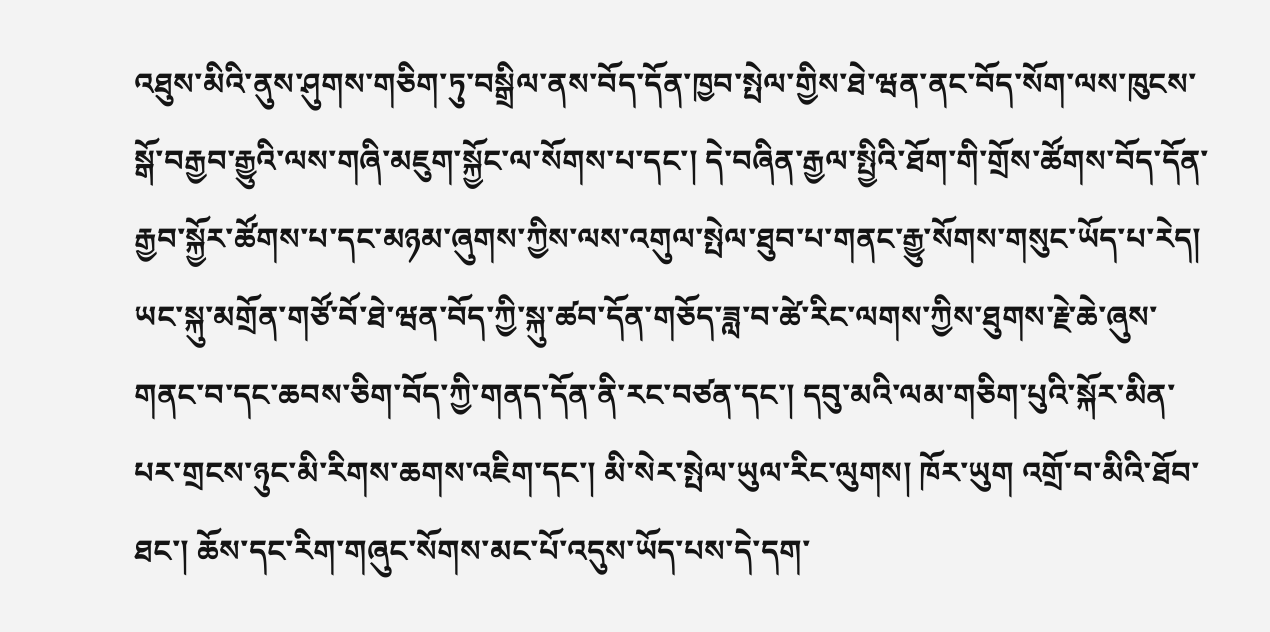འཐུས་མིའི་ནུས་ཤུགས་གཅིག་ཏུ་བསྒྲིལ་ནས་བོད་དོན་ཁྱབ་སྤེལ་གྱིས་ཐེ་ཝན་ནང་བོད་སོག་ལས་ཁུངས་སྒོ་བརྒྱབ་རྒྱུའི་ལས་གཞི་མཇུག་སྐྱོང་ལ་སོགས་པ་དང་། དེ་བཞིན་རྒྱལ་སྤྱིའི་ཐོག་གི་གྲོས་ཚོགས་བོད་དོན་རྒྱབ་སྐྱོར་ཚོགས་པ་དང་མཉམ་ཞུགས་ཀྱིས་ལས་འགུལ་སྤེལ་ཐུབ་པ་གནང་རྒྱུ་སོགས་གསུང་ཡོད་པ་རེད།
ཡང་སྐུ་མགྲོན་གཙོ་བོ་ཐེ་ཝན་བོད་ཀྱི་སྐུ་ཚབ་དོན་གཅོད་ཟླ་བ་ཚེ་རིང་ལགས་ཀྱིས་ཐུགས་རྗེ་ཆེ་ཞུས་གནང་བ་དང་ཆབས་ཅིག་བོད་ཀྱི་གནད་དོན་ནི་རང་བཙན་དང་། དབུ་མའི་ལམ་གཅིག་པུའི་སྐོར་མིན་པར་གྲངས་ཉུང་མི་རིགས་ཆགས་འཇིག་དང་། མི་སེར་སྤེལ་ཡུལ་རིང་ལུགས། ཁོར་ཡུག འགྲོ་བ་མིའི་ཐོབ་ཐང་། ཆོས་དང་རིག་གཞུང་སོགས་མང་པོ་འདུས་ཡོད་པས་དེ་དག་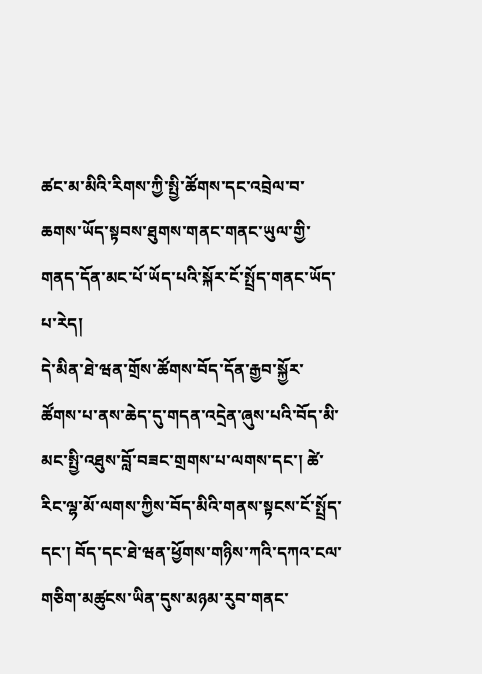ཚང་མ་མིའི་རིགས་ཀྱི་སྤྱི་ཚོགས་དང་འབྲེལ་བ་ཆགས་ཡོད་སྟབས་ཐུགས་གནང་གནང་ཡུལ་གྱི་གནད་དོན་མང་པོ་ཡོད་པའི་སྐོར་ངོ་སྤྲོད་གནང་ཡོད་པ་རེད།
དེ་མིན་ཐེ་ཝན་གྲོས་ཚོགས་བོད་དོན་རྒྱབ་སྐྱོར་ཚོགས་པ་ནས་ཆེད་དུ་གདན་འདྲེན་ཞུས་པའི་བོད་མི་མང་སྤྱི་འཐུས་བློ་བཟང་གྲགས་པ་ལགས་དང་། ཚེ་རིང་ལྷ་མོ་ལགས་ཀྱིས་བོད་མིའི་གནས་སྟངས་ངོ་སྤྲོད་དང་། བོད་དང་ཐེ་ཝན་ཕྱོགས་གཉིས་ཀའི་དཀའ་ངལ་གཅིག་མཚུངས་ཡིན་དུས་མཉམ་རུབ་གནང་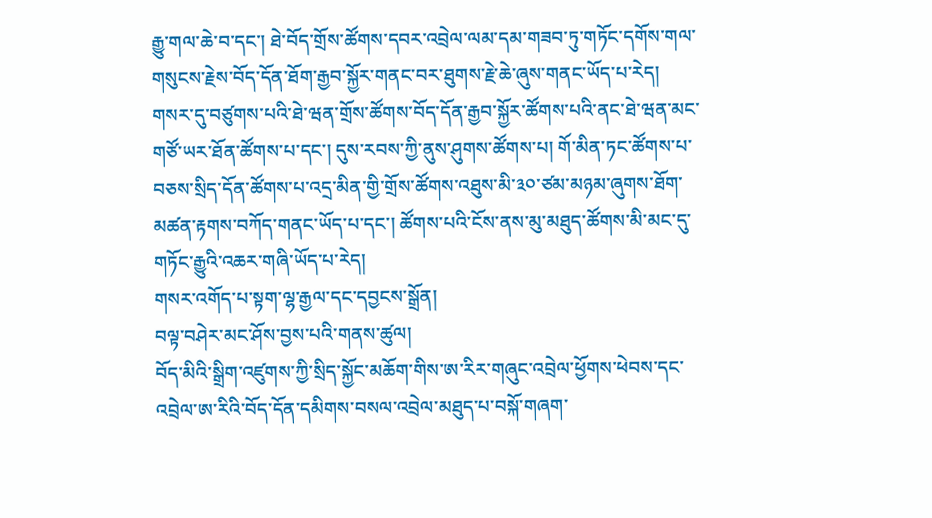རྒྱུ་གལ་ཆེ་བ་དང་། ཐེ་བོད་གྲོས་ཚོགས་དབར་འབྲེལ་ལམ་དམ་གཟབ་ཏུ་གཏོང་དགོས་གལ་གསུངས་རྗེས་བོད་དོན་ཐོག་རྒྱབ་སྐྱོར་གནང་བར་ཐུགས་རྗེ་ཆེ་ཞུས་གནང་ཡོད་པ་རེད།
གསར་དུ་བཙུགས་པའི་ཐེ་ཝན་གྲོས་ཚོགས་བོད་དོན་རྒྱབ་སྐྱོར་ཚོགས་པའི་ནང་ཐེ་ཝན་མང་གཙོ་ཡར་ཐོན་ཚོགས་པ་དང་། དུས་རབས་ཀྱི་ནུས་ཤུགས་ཚོགས་པ། གོ་མིན་ཏང་ཚོགས་པ་བཅས་སྲིད་དོན་ཚོགས་པ་འདྲ་མིན་གྱི་གྲོས་ཚོགས་འཐུས་མི་༣༠་ཙམ་མཉམ་ཞུགས་ཐོག་མཚན་རྟགས་བཀོད་གནང་ཡོད་པ་དང་། ཚོགས་པའི་ངོས་ནས་མུ་མཐུད་ཚོགས་མི་མང་དུ་གཏོང་རྒྱུའི་འཆར་གཞི་ཡོད་པ་རེད།
གསར་འགོད་པ་སྟག་ལྷ་རྒྱལ་དང་དབྱངས་སྒྲོན།
བལྟ་བཤེར་མང་ཤོས་བྱས་པའི་གནས་ཚུལ།
བོད་མིའི་སྒྲིག་འཛུགས་ཀྱི་སྲིད་སྐྱོང་མཆོག་གིས་ཨ་རིར་གཞུང་འབྲེལ་ཕྱོགས་ཕེབས་དང་འབྲེལ་ཨ་རིའི་བོད་དོན་དམིགས་བསལ་འབྲེལ་མཐུད་པ་བསྐོ་གཞག་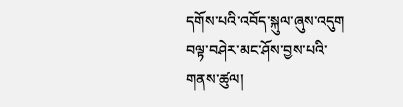དགོས་པའི་འབོད་སྐུལ་ཞུས་འདུག
བལྟ་བཤེར་མང་ཤོས་བྱས་པའི་གནས་ཚུལ།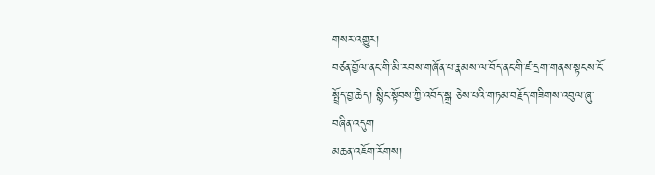གསར་འགྱུར།
བཙན་བྱོལ་ནང་གི་མི་རབས་གཞོན་པ་རྣམས་ལ་བོད་ནང་གི་ཛ་དྲག་གནས་སྟངས་ངོ་སྤྲོད་བྱ་ཆེད། སྙིང་སྟོབས་ཀྱི་འབོད་སྒྲ ཅེས་པའི་གཏམ་བརྗོད་གཟིགས་འབུལ་ཞུ་བཞིན་འདུག
མཆན་འཇོག་རོགས།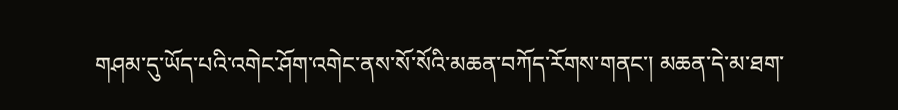གཤམ་དུ་ཡོད་པའི་འགེང་ཤོག་འགེང་ནས་སོ་སོའི་མཆན་བཀོད་རོགས་གནང་། མཆན་དེ་མ་ཐག་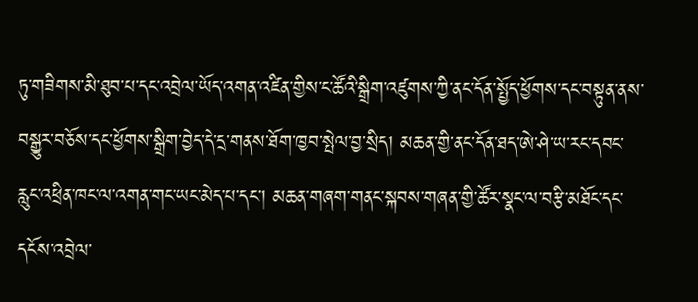ཏུ་གཟིགས་མི་ཐུབ་པ་དང་འབྲེལ་ཡོད་འགན་འཛིན་གྱིས་ང་ཚོའི་སྒྲིག་འཛུགས་ཀྱི་ནང་དོན་སྤྱོད་ཕྱོགས་དང་བསྟུན་ནས་བསྒྱུར་བཅོས་དང་ཕྱོགས་སྒྲིག་བྱེད་དེ་དྲ་གནས་ཐོག་ཁྱབ་སྤེལ་བྱ་སྲིད། མཆན་གྱི་ནང་དོན་ཐད་ཨེ་ཤེ་ཡ་རང་དབང་རླུང་འཕྲིན་ཁང་ལ་འགན་གང་ཡང་མེད་པ་དང་། མཆན་གཞག་གནང་སྐབས་གཞན་གྱི་ཚོར་སྣང་ལ་བརྩི་མཐོང་དང་དངོས་འབྲེལ་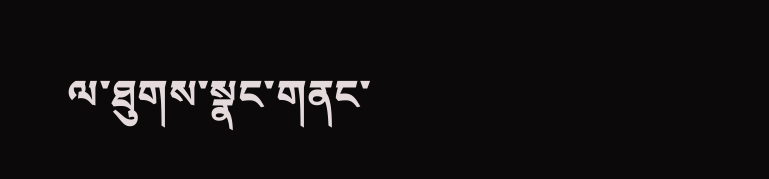ལ་ཐུགས་སྣང་གནང་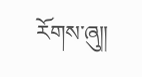རོགས་ཞུ༎